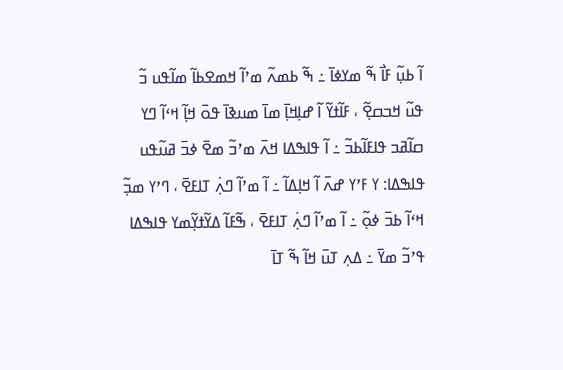ߊ߬ ߕߎ߲߬ ߓߊ߯ ߒ߬ ߘߌߦߊ߫ ߸ ߒ߬ ߕߘߍ߬ ߘߴߊ߬ ߞߘߐߕߊ߬ ߘߊ߬ߟߎ ߏ߬ ߟߎ߬ ߞߏߛߐ߲߬ ، ߓߊ߬ߙߌ߬ ߊ߬ ߝߊ߲ߞߊ߲߫ ߘߊ߫ ߘߎߢߊ߫ ߟߋ߫ ߞߊ߲߬ ߞߵߊ߬ ߣߌ ߛߊ߬ߥߏ ߟߊߓߊ߬ߕߏ߬ ߸ ߊ߬ ߟߊߒߡߊ ߞߍ߫ ߘߴߏ߬ ߘߐ߫ ߦߏ߫ ߥߎ߬ߟߎ ߟߊߒߡߊ: ߌ ߓߴߌ ߝߍ߫ ߊ߬ ߞߊ߲ߡߊ߬ ߸ ߊ߬ ߘߴߊ߬ ߣߍ߲߭ ߠߊߓߐ߫ ، ߣߴߌ ߘߏ߲߬ ߞߵߊ߬ ߕߏ߫ ߦߋ߲߬ ߸ ߊ߬ ߘߴߊ߬ ߣߍ߲߭ ߠߊߓߐ߫ ، ߒ߬ߓߊ߬ ߡߌ߬ߙߌ߲߬ߘߌ ߟߊߒߡߊ ߟߴߏ߬ ߘߌ߫ ߸ ߡߍ߲ ߠߎ߫ ߞߊ߬ ߒ߬ ߠߊ߫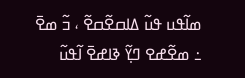ߘߊ߬ߟߎ ߟߎ߬ ߡߊߛߐ߬ߛߐ߬ ، ߏ߬ ߘߐ߫ ߸ ߘߐ߬ߝߐ ߣߌ߲߬ ߢߊߝߐ߫ ߊ߬ߟߎ߬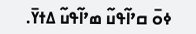ߦߋ߫ ߛߴߊ߬ߟߎ߬ ߘߴߊ߬ߟߎ߬ ߡߙߌ߫.